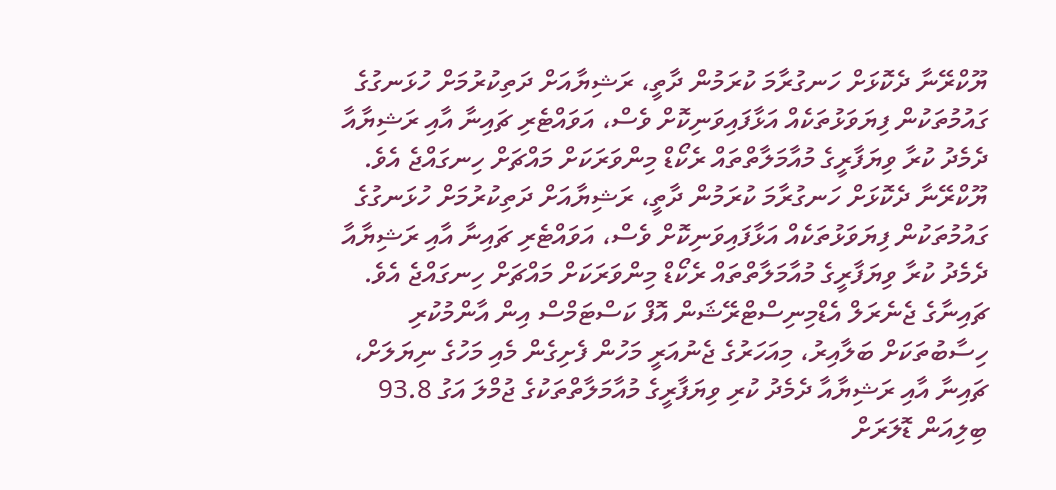ޔޫކްރޭނާ ދެކޮޅަށް ހަނގުރާމަ ކުރަމުން ދާތީ، ރަޝިޔާއަށް ދަތިކުރުމަށް ހުޅަނގުގެ ގައުމުތަކުން ފިޔަވަޅުތަކެއް އަޅާފައިވަނިކޮށް ވެސް، އަވައްޓެރި ޗައިނާ އާއި ރަޝިޔާއާ ދެމެދު ކުރާ ވިޔަފާރީގެ މުއާމަލާތްތައް ރެކޯޑް މިންވަރަކަށް މައްޗަށް ހިނގައްޖެ އެވެ.
ޔޫކްރޭނާ ދެކޮޅަށް ހަނގުރާމަ ކުރަމުން ދާތީ، ރަޝިޔާއަށް ދަތިކުރުމަށް ހުޅަނގުގެ ގައުމުތަކުން ފިޔަވަޅުތަކެއް އަޅާފައިވަނިކޮށް ވެސް، އަވައްޓެރި ޗައިނާ އާއި ރަޝިޔާއާ ދެމެދު ކުރާ ވިޔަފާރީގެ މުއާމަލާތްތައް ރެކޯޑް މިންވަރަކަށް މައްޗަށް ހިނގައްޖެ އެވެ.
ޗައިނާގެ ޖެނެރަލް އެޑްމިނިސްޓްރޭޝަން އޮފް ކަސްޓަމްސް އިން އާންމުކުރި ހިސާބުތަކަށް ބަލާއިރު، މިއަހަރުގެ ޖެނުއަރީ މަހުން ފެށިގެން މެއި މަހުގެ ނިޔަލަށް، ޗައިނާ އާއި ރަޝިޔާއާ ދެމެދު ކުރި ވިޔަފާރީގެ މުއާމަލާތްތަކުގެ ޖުމްލަ އަގު 93.8 ބިލިއަން ޑޮލަރަށް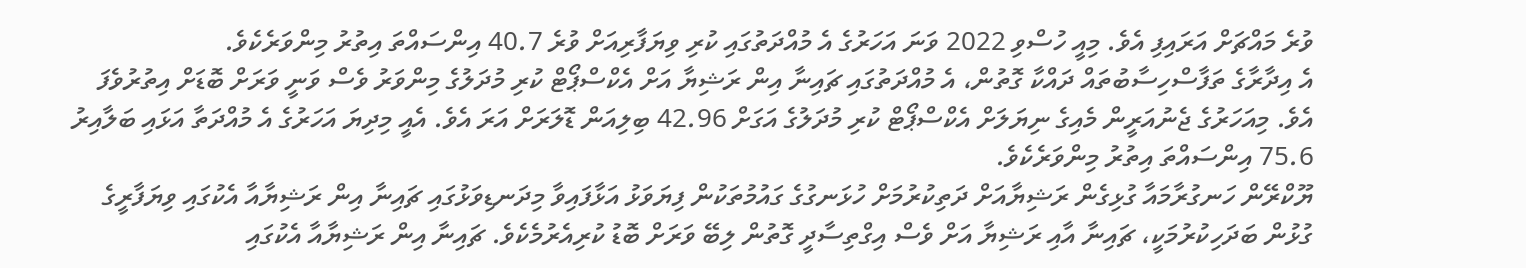ވުރެ މައްޗަށް އަރައިފި އެވެ. މިއީ ހުސްވި 2022 ވަނަ އަހަރުގެ އެ މުއްދަތުގައި ކުރި ވިޔަފާރިއަށް ވުރެ 40.7 އިންސައްތަ އިތުރު މިންވަރެކެވެ.
އެ އިދާރާގެ ތަފާސްހިސާބުތައް ދައްކާ ގޮތުން، އެ މުއްދަތުގައި ޗައިނާ އިން ރަޝިޔާ އަށް އެކްސްޕޯޓް ކުރި މުދަލުގެ މިންވަރު ވެސް ވަނީ ވަރަށް ބޮޑަށް އިތުރުވެފަ އެވެ. މިއަހަރުގެ ޖެނުއަރީން މެއިގެ ނިޔަލަށް އެކްސްޕޯޓް ކުރި މުދަލުގެ އަގަށް 42.96 ބިލިއަން ޑޮލަރަށް އަރަ އެވެ. އެއީ މިދިޔަ އަހަރުގެ އެ މުއްދަތާ އަޅައި ބަލާއިރު 75.6 އިންސައްތަ އިތުރު މިންވަރެކެވެ.
ޔޫކްރޭން ހަނގުރާމައާ ގުޅިގެން ރަޝިޔާއަށް ދަތިކުރުމަށް ހުޅަނގުގެ ގައުމުތަކުން ފިޔަވަޅު އަޅާފައިވާ މިދަނޑިވަޅުގައި ޗައިނާ އިން ރަޝިޔާއާ އެކުގައި ވިޔަފާރީގެ ގުޅުން ބަދަހިކުރުމަކީ، ޗައިނާ އާއި ރަޝިޔާ އަށް ވެސް އިގްތިސާދީ ގޮތުން ލިބޭ ވަރަށް ބޮޑު ކުރިއެރުމެކެވެ. ޗައިނާ އިން ރަޝިޔާއާ އެކުގައި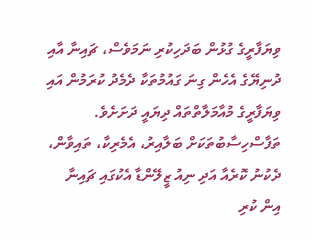ވިޔަފާރީގެ ގުޅުން ބަދަހިކުރި ނަމަވެސް، ޗައިނާ އާއި ދުނިޔޭގެ އެހެން ގިނަ ގައުމުތަކާ ދެމެދު ކުރަމުން އައި ވިޔަފާރީގެ މުއާމަލާތްތައް ދިޔައީ ދަށަށެވެ.
ތަފާސްހިސާބުތަކަށް ބަލާއިރު، އެމެރިކާ، ތައިވާން، ދެކުނު ކޮރެއާ އަދި ނިއު ޒީލޭންޑާ އެކުގައި ޗައިނާ އިން ކުރި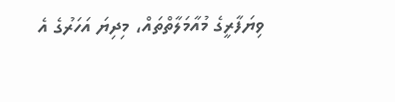ވިޔަފާރީގެ މުއާމަލާތްތައް، މިދިޔަ އަހަރުގެ އެ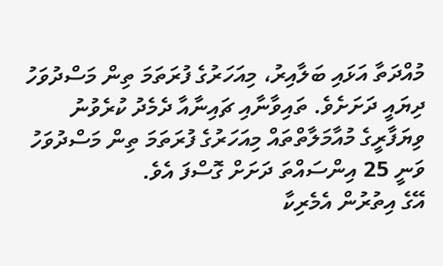މުއްދަތާ އަޅައި ބަލާއިރު، މިއަހަރުގެ ފުރަތަމަ ތިން މަސްދުވަހު ދިޔައީ ދަށަށެވެ. ތައިވާނާއި ޗައިނާއާ ދެމެދު ކުރެވުނު ވިޔަފާރީގެ މުއާމަލާތްތައް މިއަހަރުގެ ފުރަތަމަ ތިން މަސްދުވަހު ވަނީ 25 އިންސައްތަ ދަށަށް ގޮސްފަ އެވެ.
އޭގެ އިތުރުން އެމެރިކާ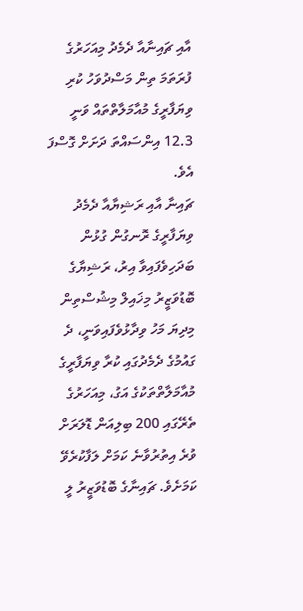އާއި ޗައިނާއާ ދެމެދު މިއަހަރުގެ ފުރަތަމަ ތިން މަސްދުވަހު ކުރި ވިޔަފާރީގެ މުއާމަލާތްތައް ވަނީ 12.3 އިންސައްތަ ދަށަށް ގޮސްފަ އެވެ.
ޗައިނާ އާއި ރަޝިޔާއާ ދެމެދު ވިޔަފާރީގެ ރޮނގުން ގުޅުން ބަދަހިވެފައިވާ އިރު، ރަޝިޔާގެ ބޮޑުވަޒީރު މިޚައިލް މިޝުސްތިން މިދިޔަ މަހު ވިދާޅުވެފައިވަނީ، ދެ ގައުމުގެ ދެމެދުގައި ކުރާ ވިޔަފާރީގެ މުއާމަލާތްތަކުގެ އަގު، މިއަހަރުގެ ތެރޭގައި 200 ބިލިއަން ޑޮލަރަށް ވުރެ އިތުރުވާނެ ކަމަށް ލަފާކުރެވޭ ކަމަށެވެ. ޗައިނާގެ ބޮޑުވަޒީރު ލީ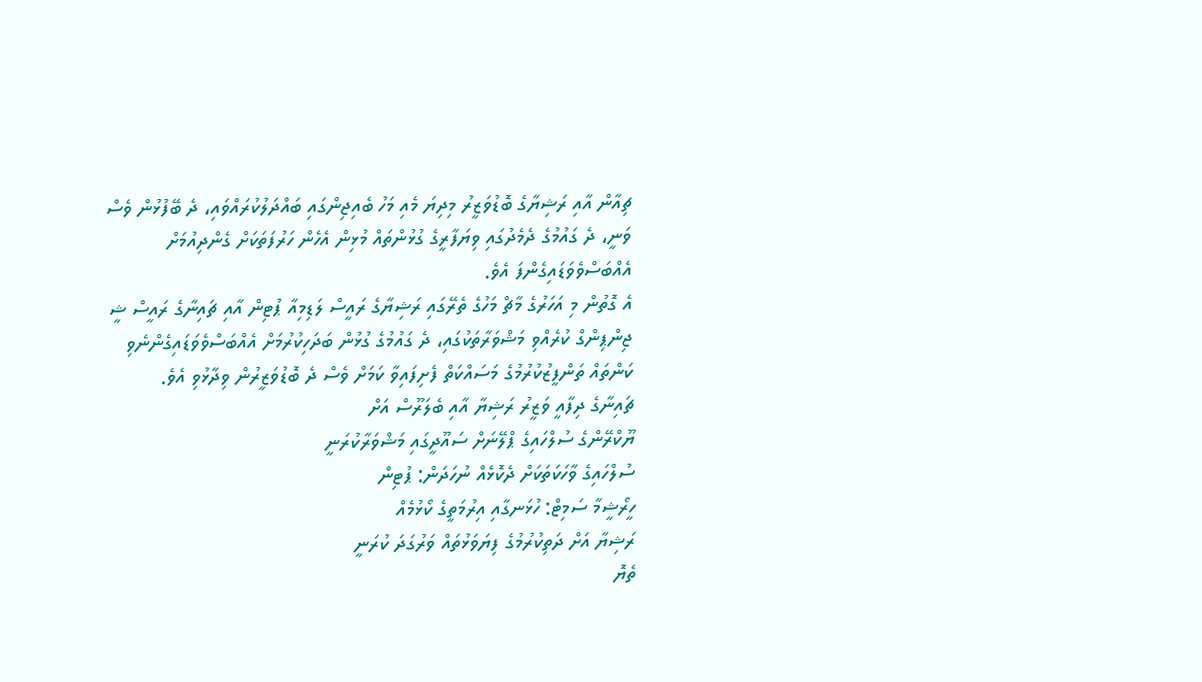ޗިއާން އާއި ރަޝިޔާގެ ބޮޑުވަޒީރު މިދިޔަ މެއި މަހު ބެއިޖިންގައި ބައްދަލުކުރައްވައި، ދެ ބޭފުޅުން ވެސް ވަނީ، ދެ ގައުމުގެ ދެމެދުގައި ވިޔަފާރީގެ ގުޅުންތައް މުޅިން އެހެން ހަރުފަތަކަށް ގެންދިއުމަށް އެއްބަސްވެވަޑައިގެންފަ އެވެ.
އެ ގޮތުން މި އަހަރުގެ މާޗް މަހުގެ ތެރޭގައި ރަޝިޔާގެ ރައީސް ލަޑިމިއާ ޕުޓިން އާއި ޗައިނާގެ ރައީސް ޝީ ޖިންޕިންގް ކުރެއްވި މަޝްވަރާތަކުގައި، ދެ ގައުމުގެ ގުޅުން ބަދަހިކުރުމަށް އެއްބަސްވެވަޑައިގެންނެވި ކަންތައް ތަންފީޒުކުރުމުގެ މަސައްކަތް ފެށިފައިވާ ކަމަށް ވެސް ދެ ބޮޑުވަޒީރުން ވިދާޅުވި އެވެ.
ޗައިނާގެ ދިފާއީ ވަޒީރު ރަޝިޔާ އާއި ބެލަރޫސް އަށް
ޔޫކްރޭންގެ ސުލްހައިގެ ޕްލޭނަށް ސައޫދީގައި މަޝްވަރާކުރަނީ
ސުލްހައިގެ ވާހަކަތަކަށް ދެކޮޅެއް ނުހަދަން: ޕުޓިން
ހީރޯޝީމާ ސަމިޓް: ހުޅަނގާއި އިރުމަތީގެ ކޯޅުމެއް
ރަޝިޔާ އަށް ދަތިކުރުމުގެ ފިޔަވަޅުތައް ވަރުގަދަ ކުރަނީ
ތެޔޮ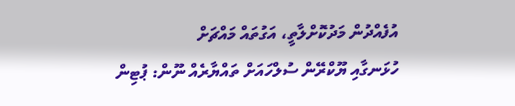އުފެއްދުން މަދުކޮށްލާތީ، އަގުތައް މައްޗަށް
ހުޅަނގާއި ޔޫކްރޭން ސުލްހައަށް ތައްޔާރެއް ނޫން: ޕުޓިން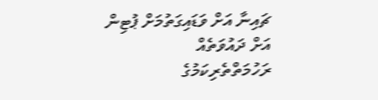ޗައިނާ އަށް ވަޑައިގަތުމަށް ޕުޓިން އަށް ދައުވަތެއް
ރަހުމަތްތެރިކަމުގެ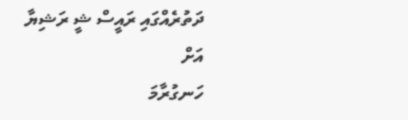ދަތުރެއްގައި ރައީސް ޝީ ރަޝިޔާ އަށް
ހަނގުރާމަ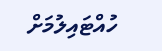ހުއްޓައިލުމަށް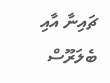ޗައިނާ އާއި ބެލަރޫސް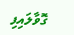ގޮވާލައިފި